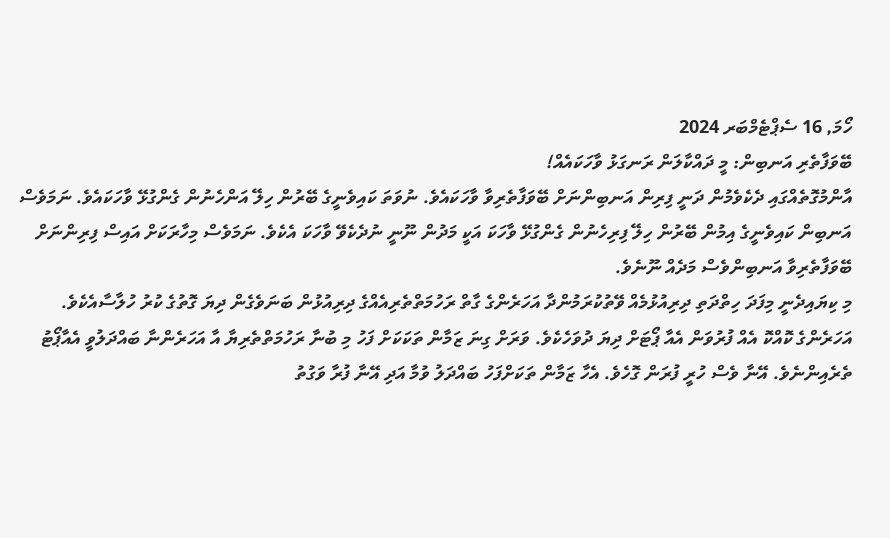ހޯމަ, 16 ސެޕްޓެމްބަރ 2024
ބޭވަފާތެރި އަނބިން: މީ ދައްކާލަން ރަނގަޅު ވާހަކައެއް!
އާންމުގޮތެއްގައި ދެކެވެމުން ދަނީ ފިރިން އަނބިންނަށް ބޭވަފާތެރިވާ ވާހަކައެވެ. ނުވަތަ ކައިވެނީގެ ބޭރުން ހިލޭ އަންހެނުން ގެންގުޅޭ ވާހަކައެވެ. ނަމަވެސް އަނބިން ކައިވެނީގެ އިމުން ބޭރުން ހިލޭ ފިރިހެނުން ގެންގުޅޭ ވާހަކަ އަކީ މަދުން ނޫނީ ނުދެކެވޭ ވާހަކަ އެކެވެ. ނަމަވެސް މިހާރަކަށް އައިސް ފިރިންނަށް ބޭވަފާތެރިވާ އަނބިންވެސް މަދެއް ނޫނެވެ.
މި ކިޔައިދެނީ މިފަދަ ހިތްދަތި ދިރިއުޅުމެއް ވޭތުކުރަމުންދާ އަހަރެންގެ ގާތް ރަހުމަތްތެރިއެއްގެ ދިރިއުޅުން ބަނަވެގެން ދިޔަ ގޮތުގެ ކުރު ހުލާސާއެކެވެ.
އަހަރެންގެ ކޮއްކޮ އެއް ފުރުވަން އެއާ ޕޯޓަށް ދިޔަ ދުވަހެކެވެ. ވަރަށް ގިނަ ޒަމާން ތަކަކަށް ފަހު މި ބުނާ ރަހުމަތްތެރިޔާ އާ އަހަރެންނާ ބައްދަލުވީ އެއާޕޯޓު ތެރެއިންނެވެ. އޭނާ ވެސް ހުރީ ފުރަން ގޮހެވެ. އެހާ ޒަމާން ތަކަށްފަހު ބައްދަލު ވުމާ އަދި އޭނާ ފުރާ ވަގުތު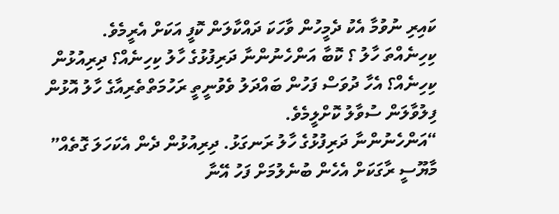ކައިރި ނުވުމާ އެކު ދެމީހުން ވާހަކަ ދައްކާލަން ކޮފީ އަކަށް އެރީމެވެ.
ކިހިނެއްތަ ހާލު ؟ ކޮބާ އަންހެނުންނާ ދަރިފުޅުގެ ހާލު ކިހިނެއް؟ ދިރިއުޅުން ކިހިނެއް؟ އެހާ ދުވަސް ފަހުން ބައްދަލު ވެވުނީތީ ރަހުމަތްތެރިއާގެ ހާލު އޮޅުން ފިލުވާލަން ސުވާލު ކޮށްލީމެވެ.
“އަންހެނުންނާ ދަރިފުޅުގެ ހާލު ރަނގަޅު. ދިރިއުޅުން ދެން އެކަހަލަ ގޮތެއް” މާޔޫސީ ރާގަކަށް އެހެން ބުނެލުމަށް ފަހު އޭނާ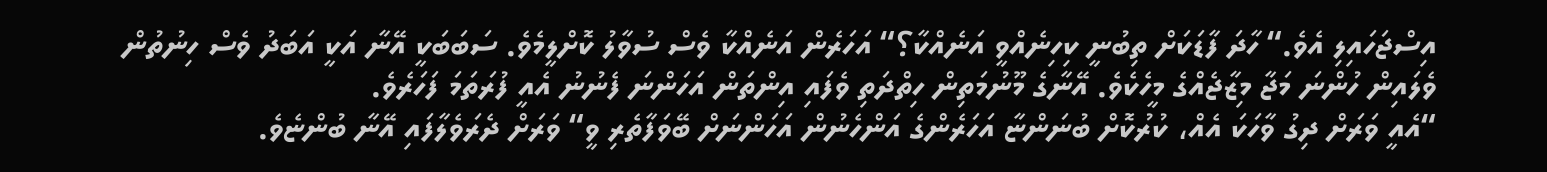އިސްޖަހައިލި އެވެ.“ ހާދަ ފާޑަކަށް ތިބުނީ ކިހިނެއްވީ އަނެއްކާ؟“ އަހަރެން އަނެއްކާ ވެސް ސުވާލު ކޮށްލީމެވެ. ސަބަބަކީ އޭނާ އަކީ އަބަދު ވެސް ހިނުތުން ވެލައިން ހުންނަ މަޖާ މިޒާޖެއްގެ މީހެކެވެ. އޭނާގެ މޫނުމަތިން ހިތްދަތި ވެފައި އިންތަން އަހަންނަ ފެނުނު އެއީ ފުރަތަމަ ފަހަރެވެ.
“އެއީ ވަރަށް ދިގު ވާހަކަ އެއް، ކުރުކޮށް ބުނަންޏާ އަހަރެންގެ އަންހެނުން އަހަންނަށް ބޭވަފާތެރި ވީ“ ވަރަށް ދެރަވެލާފައި އޭނާ ބުންޏެވެ.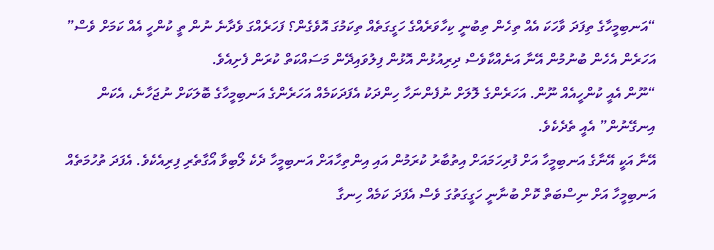“އަނބިމީހާގެ ތިފަދަ ވާހަކަ އެއް ތިހެން ތިބުނީ ކިހާވަރެއްގެ ހަގީގަތެއް ތިކަމުގަ އޮވެގެން؟ ފަހަރެއްގަ ވެދާނެ ނުން ތީ ކުންހީ އެއް ކަމަށް ވެސް” އަހަރެން އެހެން ބުނުމުން އޭނާ އަނެއްކާވެސް ދިރިއުޅުން އޮޅުން ފިލުވައިދޭން މަސައްކަތް ކުރަން ފެށިއެވެ.
“ނޫން އެއީ ކުންހީއެއް ނޫން. އަހަރެންގެ ލޮލަށް ނުފެންނަހާ ހިންދަކު އެފަދަކަމެއް އަހަރެންގެ އަނބިމީހާގެ ބޮލަކަށް ނުޖަހާނެ، އެކަން އިނގޭނުން” އެއީ ތެދެކެވެ.
އޭނާ އަކީ އޭނާގެ އަނބިމީހާ އަށް ފުރިހަމައަށް އިތުބާރު ކުރަމުން އައި އިންތިހާއަށް އަނބިމީހާ ދެކެ ލޯބިވާ އޯގާތެރި ފިރިއެކެވެ. އެފަދަ ތުހުމަތެއް އަނބިމީހާ އަށް ނިސްބަތް ކޮށް ބުނާނީ ހަގީގަތުގަ ވެސް އެފަދަ ކަމެއް ހިނގާ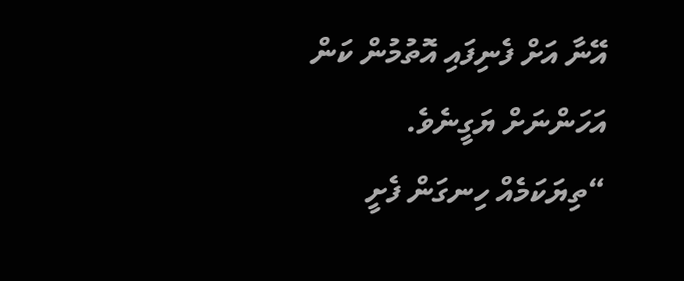އޭނާ އަށް ފެނިފައި އޮތުމުން ކަން އަހަންނަށް ޔަގީނެވެ.
“ތިޔަކަމެއް ހިނގަން ފެށީ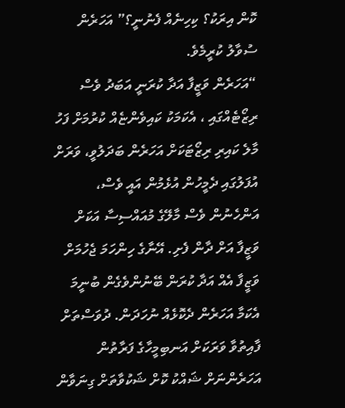ކޮން އިރަކު؟ ކިހިނެއް ފެނުނީ؟” އަހަރެން ސުވާލު ކުރީމެވެ.
“އަހަރެން ވަޒީފާ އަދާ ކުރަނީ އަބަދު ވެސް ރިޒޯޓެއްގައި ، އެކަމަކު ކައިވެންޏެއް ކުރުމަށް ފަހު މާލެ ކައިރި ރިޒޯޓަކަށް އަހަރެން ބަދަލުވީ، ވަރަށް އުފަލުގައި ދެމީހުން އުޅެމުން އައީ ވެސް، އަންހެނުން ވެސް މާލޭގެ މުއައްސިސާ އަކަށް ވަޒީފާ އަށް ދާން ފެށި. އޭނާގެ ހިންހަމަ ޖެހުމަށް ވަޒީފާ އެއް އަދާ ކުރަން ބޭނުންވެގެން ބުނީމަ އެކަމާ އަހަރެން ދެކޮޅެއް ނުހަދަން. ދުވަސްތަށް ފާއިތުވާ ވަރަކަށް އަނބިމީހާގެ ފަރާތުން އަހަރެންނަށް ޝައްކު ކޮށް ޝަކުވާތަށް ގިނަވާން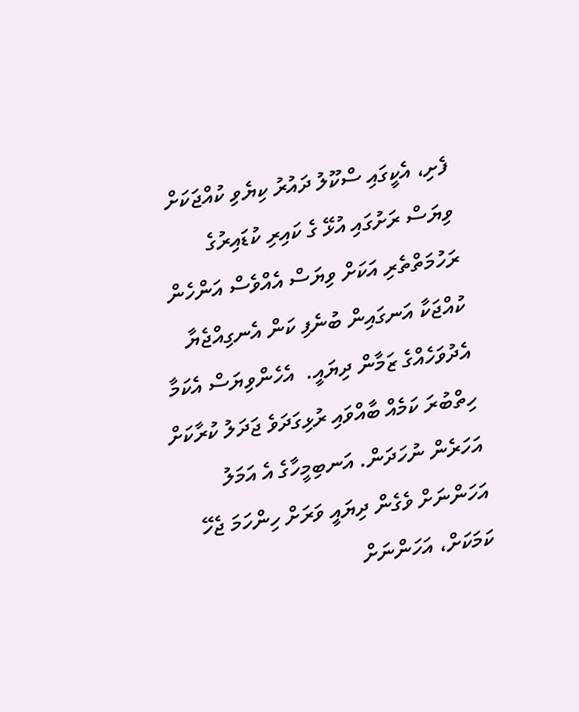ފެށި، އެކީގައި ސްކޫލު ދައުރު ކިޔެވި ކުއްޖަކަށް ވިޔަސް ރަށުގައި އުޅޭ ގެ ކައިރި ކުޑައިރުގެ ރަހުމަތްތެރި އަކަށް ވިޔަސް އެއްވެސް އަންހެން ކުއްޖަކާ އަނގައިން ބުނެފި ކަން އެނގިއްޖެޔާ އެދުވަހެއްގެ ޒަމާން ދިޔައީ.  އެހެންވިޔަސް އެކަމާ ހިތްބުރަ ކަމެއް ބާއްވައި ރުޅިގަދަވެ ޖަދަލު ކުރާކަށް އަހަރެން ނުހަދަން. އަނބިމީހާގެ އެ އަމަލު އަހަންނަށް ވެގެން ދިޔައީ ވަރަށް ހިންހަމަ ޖެހޭ ކަމަކަށް، އަހަންނަށް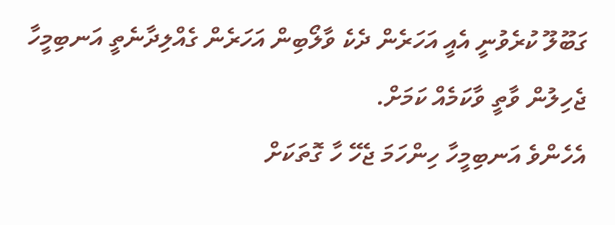ގަބޫލޫ ކުރެވުނީ އެއީ އަހަރެން ދެކެ ވާލޯބިން އަހަރެން ގެއްލިދާނެތީ އަނބިމީހާ ޖެހިލުން ވާތީ ވާކަމެއް ކަމަށް.
އެހެންވެ އަނބިމީހާ ހިންހަމަ ޖެހޭ ހާ ގޮތަކަށް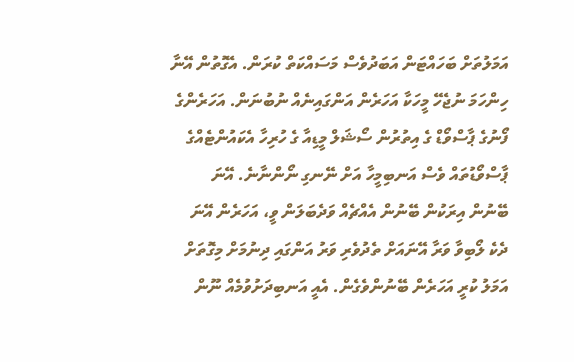އަމަލުތަށް ބަހައްޓަން އަބަދުވެސް މަސައްކަތް ކުރަން. އެގޮތުން އޭނާ ހިންހަމަ ނުޖެހޭ މީހަކާ އަހަރެން އަންގައިނެއް ނުބުނަން. އަހަރެންގެ ފޯނުގެ ޕާސްވޯޑް ގެ އިތުރުން ސޯޝަލް މީޑިއާ ގެ ހުރިހާ އެކައުންޓެއްގެ ޕާސްވޯޑުތައް ވެސް އަނބިމީހާ އަށް ނޭނގި ނޯންނާނެ. އޭނަ ބޭނުން އިރަކުން ބޭނުން އެއްޗެއް ވަދެބަލަން ވީ، އަހަރެން އޭނަ ދެކެ ލޯބިވާ ވަރާ އޭނައަށް ތެދުވެރި ވަރު އަންގައި ދިނުމަށް މިގޮތަށް އަމަލު ކުރީ އަހަރެން ބޭނުންވެގެން. އެއީ އަނބިދަށުވުމެއް ނޫން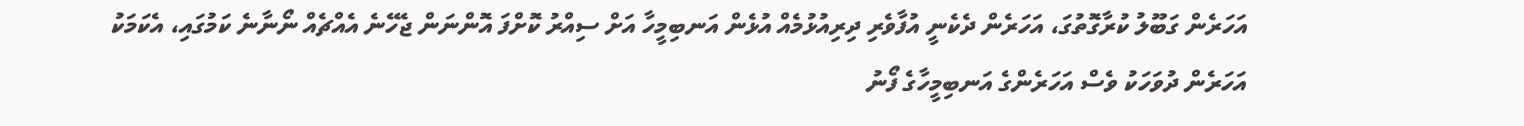އަހަރެން ގަބޫލު ކުރާގޮތުގަ، އަހަރެން ދެކެނީ އުފާވެރި ދިރިއުޅުމެއް އުޅެން އަނބިމީހާ އަށް ސިއްރު ކޮށްފަ އޮންނަން ޖެހޭނެ އެއްޗެއް ނޯނާނެ ކަމުގައި، އެކަމަކު އަހަރެން ދުވަހަކު ވެސް އަހަރެންގެ އަނބިމީހާގެ ފޯނު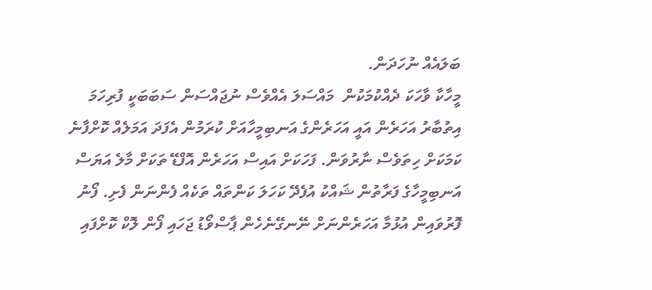ބަލައެއް ނުހަދަން.
މީހާކާ ވާހަކަ ދެއްކުމަކުން  މައްސަލަ އެއްވެސް ނުޖައްސަން ސަބަބަކީ ފުރިހަމަ އިތުބާރު އަހަރެން އައީ އަހަރެންގެ އަނބިމީހާއަށް ކުރަމުން އެފަދަ އަމަލެއް ކޮށްފާނެ ކަމަކަށް ހިތަވެސް ނާރުވަން. ފަހަކަށް އައިސް އަހަރެން އޮފްޑޭ ތަކަށް މާލެ އަޔަސް އަނބިމީހާގެ ފަރާތުން ޝައްކު އުފެދޭ ކަހަލަ ކަންތައް ތަކެއް ފެންނަން ފެށި. ފޯނު ފޮރުވައިން އުޅުމާ އަހަރެންނަށް ނޭނގޭނެހެން ޕާސްވޯޑު ޖަހައި ފޯން ލޮކް ކޮށްފައި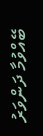ބޭއްވުމާ ދަންވަރު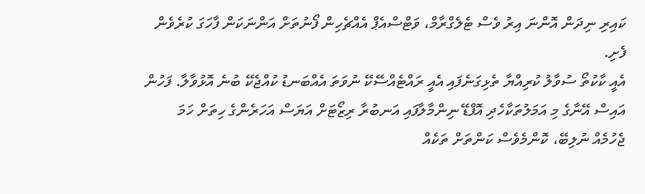ކައިރި ނިދަން އޮންނަ އިރު ވެސް ޓެލެގްރާމް، ވަޓްސްއެޕް އެއްޗެހިން ފޯނުތަށް އަންނަކަން ފާހަގަ ކުރެވެން ފެށި.
އެއީ ކާކުތޯ ސުވާލު ކުރިއްޔާ ތެޅިގަނެފައި އެއީ ރައްޓެއްސޭކޭ ނުވަތަ އެއްބަނޑު ކުއްޖެކޭ ބުނެ އޮޅުވާލާ. ފަހުން އައިސް އޭނާގެ މި އަމަލުތަކާހެދި އޮފްޑޭ ނިންމާލާފައި އަނބުރާ ރިޒޯޓަށް އަޔަސް އަހަރެންގެ ހިތަށް ހަމަ ޖެހުމެއް ނުލިބޭ، ކޮންމެވެސް ކަންތަށް ތަކެއް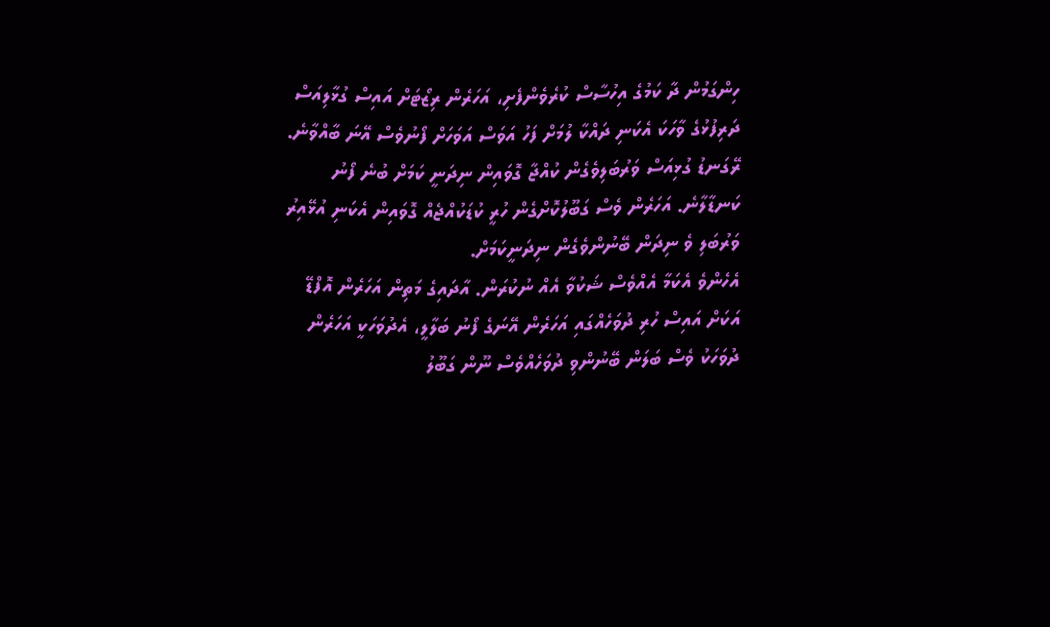ހިންގަމުން ދާ ކަމުގެ އިހުސާސް ކުރެވެންފެށި، އަހަރެން ރިޒޯޓަށް އައިސް ގުޅާލިއަސް ދަރިފުޅުގެ ވާހަކަ އެކަނި ދައްކާ ލުމަށް ފަހު އަވަސް އަވަހަށް ފޯނުވެސް އޭނަ ބާއްވާނެ. ރޭގަނޑު ގުޅިއަސް ވަރުބަލިވެގެން ކުއްޖާ ގޮވައިން ނިދަނީ ކަމަށް ބުނެ ފޯނު ކަނޑާލާނެ. އަހަރެން ވެސް ގަބޫލުކޮށްގެން ހުރީ ކުޑަކުއްޖެއް ގޮވައިން އެކަނި އުޅޭއިރު ވަރުބަލި ވެ ނިދަން ބޭނުންވެގެން ނިދަނީކަމަށް.
އެހެންވެ އެކަމާ އެއްވެސް ޝަކުވާ އެއް ނުކުރަން. އާދައިގެ މަތިން އަހަރެން އޮފްޑޭ އަކަށް އައިސް ހުރި ދުވަހެއްގައި އަހަރެން އޭނަގެ ފޯނު ބަލާލީ، އެދުވަހަކީ އަހަރެން ދުވަހަކު ވެސް ބަލަން ބޭނުންވި ދުވަހެއްވެސް ނޫން ގަބޫލު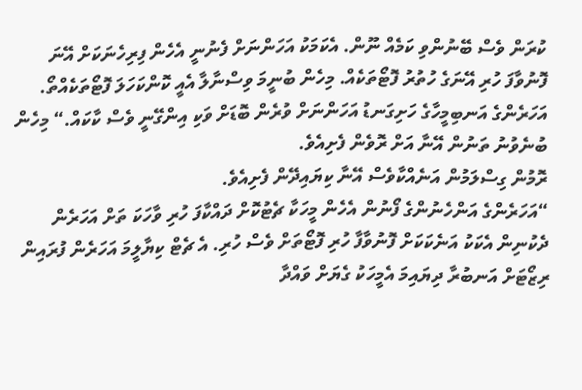ކުރަން ވެސް ބޭނުންވި ކަމެއް ނޫން. އެކަމަކު އަހަންނަށް ފެނުނީ އެހެން ފިރިހެނަކަށް އޭނަ ފޮނުވާފަ ހުރި އޭނަގެ ހުތުރު ފޮޓޯތަކެއް. މިހެން ބުނީމަ ވިސްނާލާ އެއީ ކޮންކަހަލަ ފޮޓޯތަކެއްތޯ. އަހަރެންގެ އަނބިމީހާގެ ހަށިގަނޑު އަހަންނަށް ވުރެން ބޮޑަށް ވަކި އިންގޭނީ ވެސް ކާކައް.“ މިހެން ބުނެވުނު ތަނުން އޭނާ އަށް ރޮވެން ފެށިއެވެ.
ރޮމުން ގިސްލަމުން އަނެއްކާވެސް އޭނާ ކިޔައިދޭން ފެށިއެވެ.
“އަހަރެންގެ އަންހެނުންގެ ފޯނުން އެހެން މީހަކާ ޗެޓުކޮށް ދައްކާފަ ހުރި ވާހަކަ ތަށް އަހަރެން ދެކުނިން އެކަކު އަނެކަކަށް ފޮނުވާފާ ހުރި ފޮޓޯތަށް ވެސް ހުރި. އެ ޗެޓް ކިޔާލީމަ އަހަރެން ފުރައިން ރިޒޯޓަށް އަނބުރާ ދިޔައިމަ އެމީހަކު ގެޔަށް ވައްދާ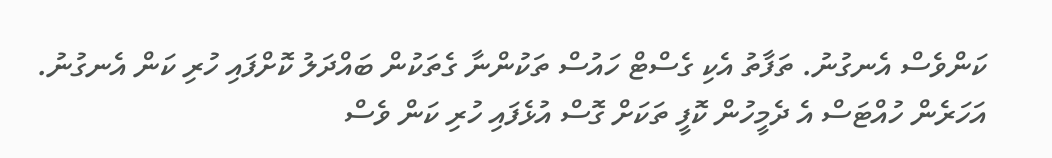ކަންވެސް އެނގުނު. ތަފާތު އެކި ގެސްޓް ހައުސް ތަކުންނާ ގެތަކުން ބައްދަލު ކޮށްފައި ހުރި ކަން އެނގުނު. އަހަރެން ހުއްޓަސް އެ ދެމީހުން ކޮފީ ތަކަށް ގޮސް އުޅެފައި ހުރި ކަން ވެސް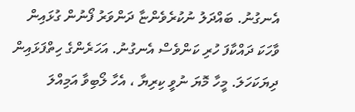އެނގުނު. ބައްދަލު ނުކުރެވެންޏާ ދަންވަރު ފޯނުން ގުޅައިން ވާހަކަ ދައްކާފަ ހުރި ކަންވެސް އެނގުނު. އަހަރެންގެ ހިތްފަޅައިން ދިޔަކަހަލަ. މީހާ މޮޔަ ނުވީ ކިރިޔާ ، އެހާ ލޯބިވާ އަމިއްލަ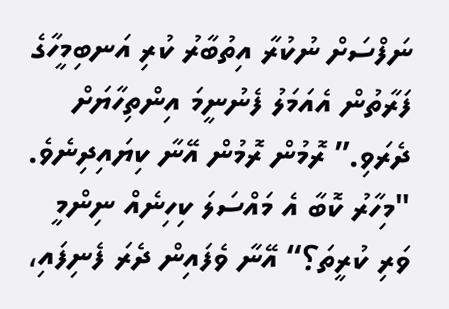ނަފްސަށް ނުކުރާ އިތުބާރު ކުރި އަނބިމީހާގެ ފަރާތުން އެއަމަލު ފެނުނީމަ އިންތިހާޔަށް ދެރަވި.” ރޮމުން ރޮމުން އޭނާ ކިޔައިދިނެވެ.
"މިހާރު ކޮބާ އެ މައްސަލަ ކިހިނެއް ނިންމީ ވަރި ކުރީތަ؟“ އޭނާ ވެފައިން ދެރަ ފެނިފައި،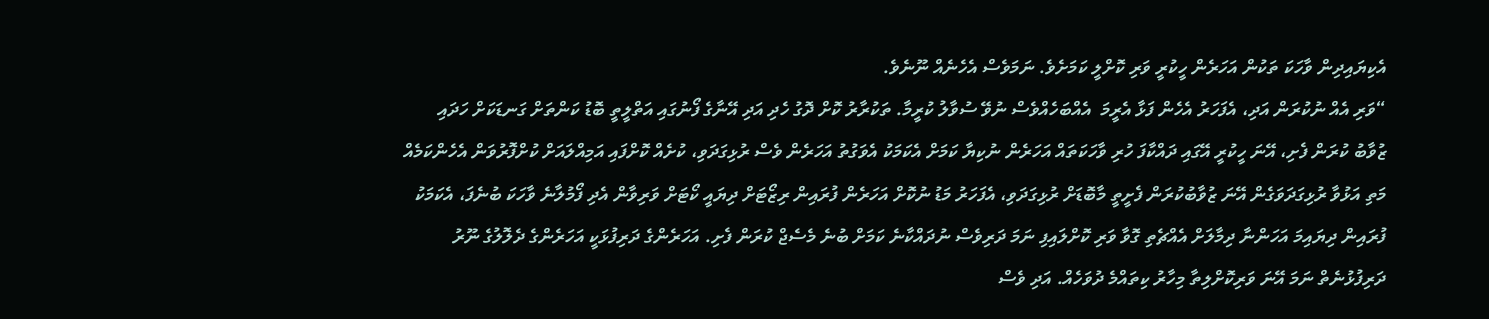އެކިޔައިދިން ވާހަކަ ތަކުން އަހަރެން ހީކުރީ ވަރި ކޮށްލީ ކަމަށެވެ. ނަމަވެސް އެހެނެއް ނޫނެވެ.
“ވަރި އެއް ނުކުރަން އަދި، އެފަހަރު އެހެން ފަޅާ އެރީމަ  އެއްބަހެއްވެސް ނުވޭ ސުވާލު ކުރީމާ. ތަކުރާރު ކޮށް ދޮގު ހެދި އަދި އޭނާގެ ފޯނުގައި އަތްލީތީ ބޮޑު ކަންތަށް ގަނޑަކަށް ހަދައި ޒުވާބު ކުރަން ފެށި، އޭނަ ހީކުރީ އޭގައި ދައްކާފަ ހުރި ވާހަކަތައް އަހަރެން ނުކިޔާ ކަމަށް އެކަމަކު އެވަގުތު އަހަރެން ވެސް ރުޅިގަދަވި، ކުށެއް ކޮށްފައި އަމިއްލައަށް ކުށްފޮރުވަން އެހެންކަމެއް މަތި އަޅުވާ ރުޅިގަދަވަގެން އޭނަ ޒުވާބުކުރަން ފެށީތީ މާބޮޑަށް ރުޅިގަދަވި، އެފަހަރު މަޑު ނުކޮށް އަހަރެން ފުރައިން ރިޒޯޓަށް ދިޔައީ ކޯޓަށް ވަރިވާން އެދި ފޯމުލާނެ ވާހަކަ ބުނެފަ، އެކަމަކު ފުރައިން ދިޔައިމަ އަހަންނާ ދިމާލަށް އެއްޗެތި ގޮވާ ވަރި ކޮށްލައިފި ނަމަ ދަރިވެސް ނުދައްކާނެ ކަމަށް ބުނެ މެސެޖް ކުރަން ފެށި. އަހަރެންގެ ދަރިފުޅަކީ އަހަރެންގެ ދެލޮލުގެ ނޫރު ދަރިފުޅުނެތް ނަމަ އޭނަ ވަރިކޮށްލިތާ މިހާރު ކިތައްމެ ދުވަހެއް. އަދި ވެސް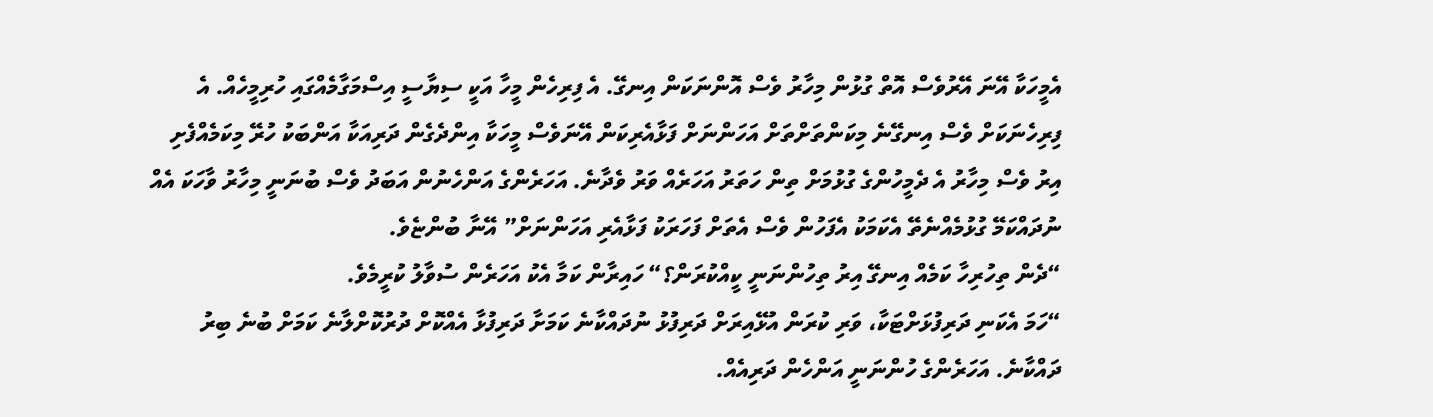އެމީހަކާ އޭނަ އޭރުވެސް އޮތް ގުޅުން މިހާރު ވެސް އޮންނަކަން އިނގޭ. އެ ފިރިހެން މީހާ އަކީ ސިޔާސީ އިސްމަގާމެއްގައި ހުރިމީހެއް. އެ ފިރިހެނަކަށް ވެސް އިނގޭނެ މިކަންތަށްތަށް އަހަންނަށް ފަޅާއެރިކަން އޭނަވެސް މީހަކާ އިންދެގެން ދަރިއަކާ އަންބަކު ހުރޭ މިކަމެއްފެށި އިރު ވެސް މިހާރު އެ ދެމީހުންގެ ގުޅުމަށް ތިން ހަތަރު އަހަރެއް ވަރު ވެދާނެ. އަހަރެންގެ އަންހެނުން އަބަދު ވެސް ބުނަނީ މިހާރު ވާހަކަ އެއް ނުދައްކަމޭ ގުޅުމެއްނެތޭ އެކަމަކު އެފަހުން ވެސް އެތަށް ފަހަރަކު ފަޅާއެރި އަހަންނަށް” އޭނާ ބުންޏެވެ.
“ދެން ތިހުރިހާ ކަމެއް އިނގޭ އިރު ތިހުންނަނީ ކީއްކުރަން؟“ ހައިރާން ކަމާ އެކު އަހަރެން ސުވާލު ކުރީމެވެ.
“ހަމަ އެކަނި ދަރިފުޅަށްޓަކާ، ވަރި ކުރަން އުޅޭއިރަށް ދަރިފުޅު ނުދައްކާނެ ކަމަށާ ދަރިފުޅާ އެއްކޮށް ދުރުކޮށްލާނެ ކަމަށް ބުނެ ބިރު ދައްކާނެ. އަހަރެންގެ ހުންނަނީ އަންހެން ދަރިއެއް.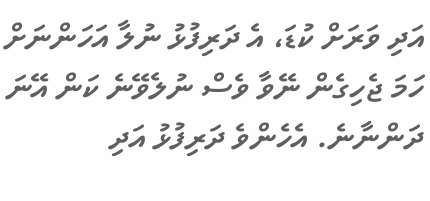އަދި ވަރަށް ކުޑަ، އެ ދަރިފުޅު ނުލާ އަހަންނަށް ހަމަ ޖެހިގެން ނޭވާ ވެސް ނުލެވޭނެ ކަން އޭނަ ދަންނާނެ. އެހެންވެ ދަރިފުޅު އަދި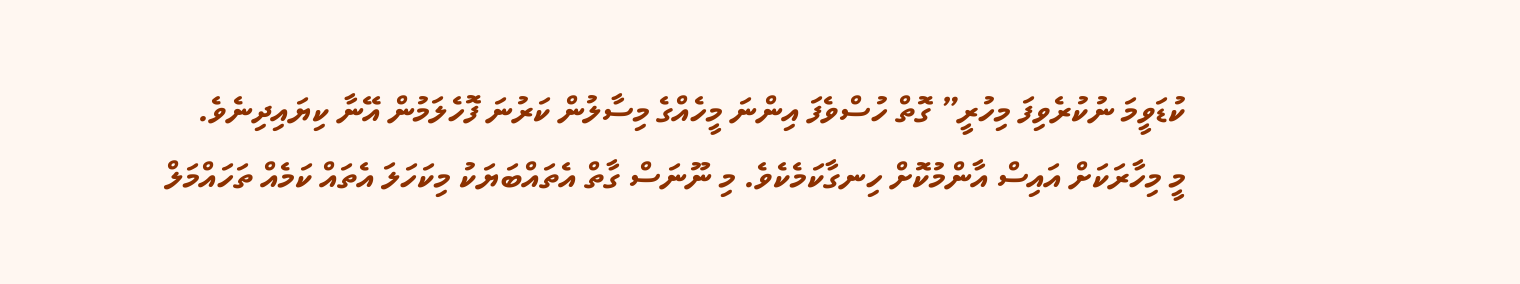ކުޑަވީމަ ނުކުރެވިފަ މިހުރީ” ގޮތް ހުސްވެފަ އިންނަ މީހެއްގެ މިސާލުން ކަރުނަ ފޮހެލަމުން އޭނާ ކިޔައިދިނެވެ.
މީ މިހާރަކަށް އައިސް އާންމުކޮށް ހިނގާކަމެކެވެ. މި ނޫނަސް ގާތް އެތައްބަޔަކު މިކަހަލަ އެތައް ކަމެއް ތަހައްމަލް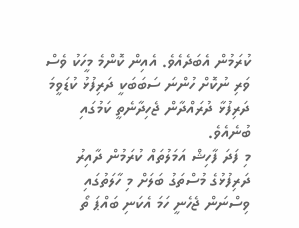ކުރަމުން އެބަދެއެވެ. އެއިން ކޮންމެ މީހަކު ވެސް ވަރި ނުކޮށް ހުންނަ ސަބަބަކީ ދަރިފުޅު ކުޑަވީމަ ދަރިފުޅާ ދުރައްދާން ޖެހިދާނެތީ ކަމުގައި ބުނެއެވެ.
މި ފަދަ ފާހިޝް އަމަލުތައް ކުރަމުން ދާއިރު ދަރިފުޅުގެ މުސްތަގު ބަލަށް މި ހާލަތުގައި ވިސްނަން ޖެހެނީ ހަމަ އެކަނި ބައްޕަ ތޯ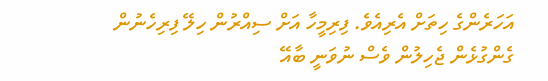އަހަރެންގެ ހިތަށް އެރިއެވެ. ފިރިމީހާ އަށް ސިއްރުން ހިލޭ ފިރިހެނުން ގެންގުޅެން ޖެހިލުން ވެސް ނުވަނީ ބާއޭ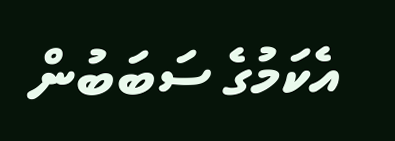އެކަމުގެ ސަބަބުން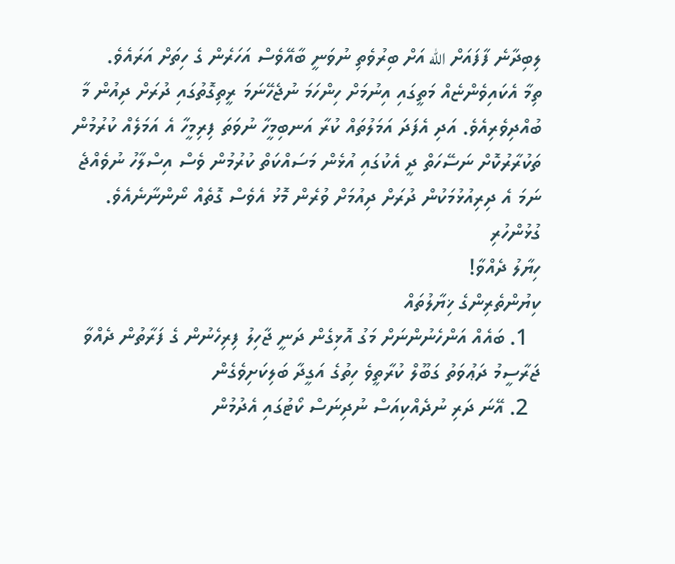ލިބިދާނެ ފާފައަށް الله އަށް ބިރުވެތި ނުވަނީ ބާއޭވެސް އަހަރެން ގެ ހިތަށް އަރައެވެ.
ތިމާ އެކައިވެންޏެއް މަތީގައި އިނުމަށް ހިންހަމަ ނުޖެހޭނަމަ ރީތިގޮތުގައި ދުރަށް ދިއުން މާ ބުއްދިވެރިއެވެ. އަދި އެފަދަ އަމަލުތައް ކުރާ އަނބިމީހާ ނުވަތަ ފިރިމީހާ އެ އަމަލެއް ކުރުމުން ތަކުރާރުކޮށް ނަސޭހަތް ދީ އެކުގައި އުޅެން މަސައްކަތް ކުރުމުން ވެސް އިސްލާހު ނުވެއްޖެ ނަމަ އެ ދިރިއުޅުމަކުން ދުރަށް ދިއުމަށް ވުރެން މޮޅު އެވެސް ގޮތެއް ނޯންނާނެއެވެ.
ގުޅުންހުރި
ހިޔާލު ދެއްވާ!
ކިޔުންތެރިންގެ ޚިޔާލުތައް
  1. ބައެއް އަންހެނުންނަށް މަގު އޮޅިގެން ދަނީ ޖާހިލު ފިރިހެނުން ގެ ފަރާތުން ދެއްވާ ޖަރާސީމު ދަޢުވަތު ގަބޫލް ކުރާތީވެ ހިތުގެ އަގީދާ ބަލިކަށިވެގެން
  2. އޭނަ ދަރި ނުދެއްކިއަސް ނުދިނަސް ކޯޓުގައި އެދުމުން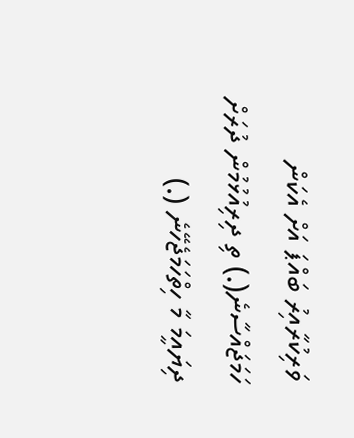ވަރިކުރާއިރު ބައްޕަ އަށް އެކަން ހަމަޖައްސާނެ(.) ތި ދިރިއުޅުމުން ދުރަށް ދިޔައީމަ މާ ހިތްހަމަޖެހޭނެ (.)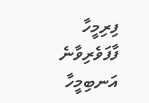ފިރިމީހާ ފާފަވެރިވާނެ އަނބިމީހާ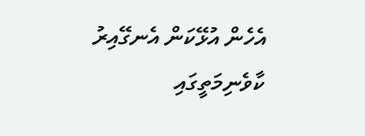އެހެން އުޅޭކަން އެނގޭއިރު ކާވެނިމަތީގައި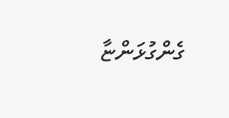ގެންގުޅަންޏާ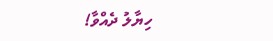ހިޔާލު ދެއްވާ!